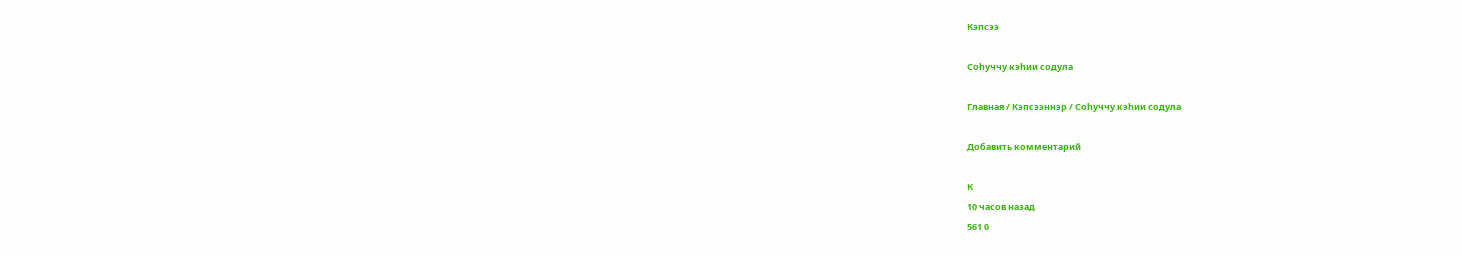Кэпсээ

Соһуччу кэһии содула

Главная / Кэпсээннэр / Соһуччу кэһии содула

Добавить комментарий

К
10 часов назад
561 0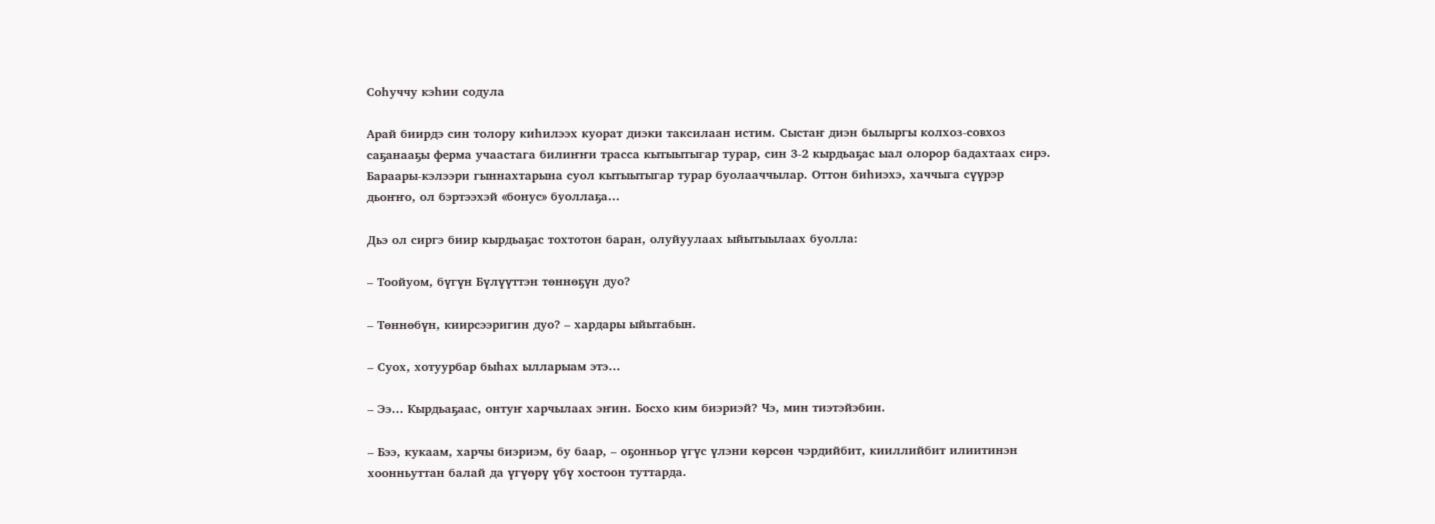Соһуччу кэһии содула

Арай биирдэ син толору киһилээх куорат диэки таксилаан истим. Сыстаҥ диэн былыргы колхоз-совхоз саҕанааҕы ферма учаастага билиҥҥи трасса кытыытыгар турар, син 3-2 кырдьаҕас ыал олорор бадахтаах сирэ. Бараары-кэлээри гыннахтарына суол кытыытыгар турар буолааччылар. Оттон биһиэхэ, хаччыга сүүрэр дьоҥҥо, ол бэртээхэй «бонус» буоллаҕа…

Дьэ ол сиргэ биир кырдьаҕас тохтотон баран, олуйуулаах ыйытыылаах буолла:

– Тоойуом, бүгүн Бүлүүттэн төннөҕүн дуо?

– Төннөбүн, киирсээригин дуо? – хардары ыйытабын.

– Суох, хотуурбар быһах ылларыам этэ…

– Ээ… Кырдьаҕаас, онтуҥ харчылаах эҥин. Босхо ким биэриэй? Чэ, мин тиэтэйэбин.

– Бээ, кукаам, харчы биэриэм, бу баар, – оҕонньор үгүс үлэни көрсөн чэрдийбит, кииллийбит илиитинэн хоонньуттан балай да үгүөрү үбү хостоон туттарда.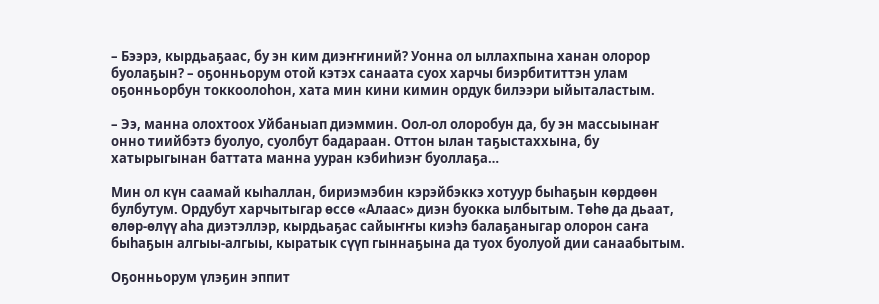– Бээрэ, кырдьаҕаас, бу эн ким диэҥҥиний? Уонна ол ыллахпына ханан олорор буолаҕын? – оҕонньорум отой кэтэх санаата суох харчы биэрбититтэн улам оҕонньорбун токкоолоһон, хата мин кини кимин ордук билээри ыйыталастым.

– Ээ, манна олохтоох Уйбаныап диэммин. Оол-ол олоробун да, бу эн массыынаҥ онно тиийбэтэ буолуо, суолбут бадараан. Оттон ылан таҕыстаххына, бу хатырыгынан баттата манна ууран кэбиһиэҥ буоллаҕа…

Мин ол күн саамай кыһаллан, бириэмэбин кэрэйбэккэ хотуур быһаҕын көрдөөн булбутум. Ордубут харчытыгар өссө «Алаас» диэн буокка ылбытым. Төһө да дьаат, өлөр-өлүү аһа диэтэллэр, кырдьаҕас сайыҥҥы киэһэ балаҕаныгар олорон саҥа быһаҕын алгыы-алгыы, кыратык сүүп гыннаҕына да туох буолуой дии санаабытым.

Оҕонньорум үлэҕин эппит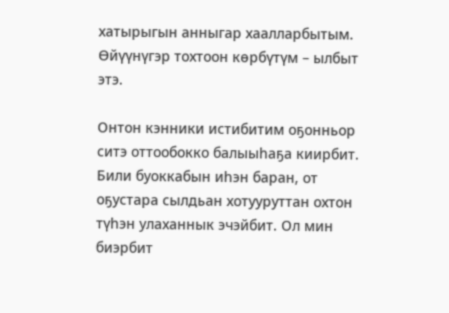хатырыгын анныгар хаалларбытым. Өйүүнүгэр тохтоон көрбүтүм – ылбыт этэ.

Онтон кэнники истибитим оҕонньор ситэ оттообокко балыыһаҕа киирбит. Били буоккабын иһэн баран, от оҕустара сылдьан хотууруттан охтон түһэн улаханнык эчэйбит. Ол мин биэрбит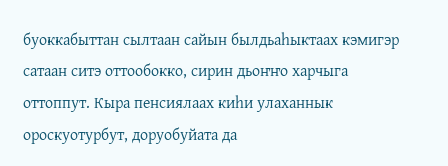буоккабыттан сылтаан сайын былдьаһыктаах кэмигэр сатаан ситэ оттообокко, сирин дьоҥҥо харчыга оттоппут. Кыра пенсиялаах киһи улаханнык ороскуотурбут, доруобуйата да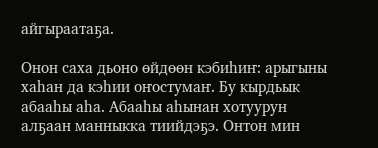айгыраатаҕа.

Онон саха дьоно өйдөөн кэбиһиҥ: арыгыны хаһан да кэһии оҥостумаҥ. Бу кырдьык абааһы аһа. Абааһы аһынан хотуурун алҕаан манныкка тиийдэҕэ. Онтон мин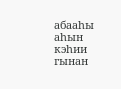абааһы аһын кэһии гынан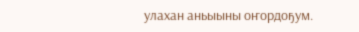улахан аньыыны оҥордоҕум.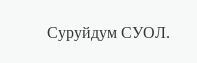Суруйдум СУОЛ.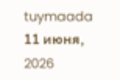tuymaada 11 июня, 2026